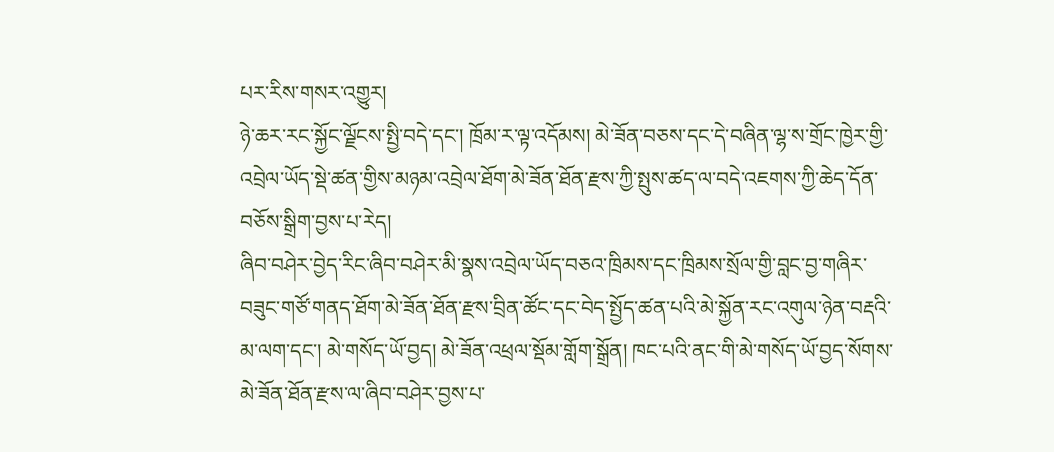པར་རིས་གསར་འགྱུར།
ཉེ་ཆར་རང་སྐྱོང་ལྗོངས་སྤྱི་བདེ་དང་། ཁྲོམ་ར་ལྟ་འདོམས། མེ་ཟོན་བཅས་དང་དེ་བཞིན་ལྷ་ས་གྲོང་ཁྱེར་གྱི་འབྲེལ་ཡོད་སྡེ་ཚན་གྱིས་མཉམ་འབྲེལ་ཐོག་མེ་ཟོན་ཐོན་རྫས་ཀྱི་སྤུས་ཚད་ལ་བདེ་འཇགས་ཀྱི་ཆེད་དོན་བཅོས་སྒྲིག་བྱས་པ་རེད།
ཞིབ་བཤེར་བྱེད་རིང་ཞིབ་བཤེར་མི་སྣས་འབྲེལ་ཡོད་བཅའ་ཁྲིམས་དང་ཁྲིམས་སྲོལ་གྱི་བླང་བྱ་གཞིར་བཟུང་གཙོ་གནད་ཐོག་མེ་ཟོན་ཐོན་རྫས་བྲིན་ཚོང་དང་བེད་སྤྱོད་ཚན་པའི་མེ་སྐྱོན་རང་འགུལ་ཉེན་བརྡའི་མ་ལག་དང་། མེ་གསོད་ཡོ་བྱད། མེ་ཟོན་འཕྲལ་སྡོམ་གློག་སྒྲོན། ཁང་པའི་ནང་གི་མེ་གསོད་ཡོ་བྱད་སོགས་མེ་ཟོན་ཐོན་རྫས་ལ་ཞིབ་བཤེར་བྱས་པ་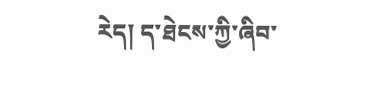རེད། ད་ཐེངས་ཀྱི་ཞིབ་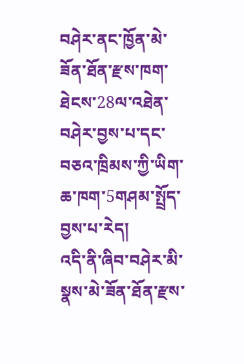བཤེར་ནང་ཁྱོན་མེ་ཟོན་ཐོན་རྫས་ཁག་ཐེངས་28ལ་འཐེན་བཤེར་བྱས་པ་དང་བཅའ་ཁྲིམས་ཀྱི་ཡིག་ཆ་ཁག་5གཤམ་སྤྲོད་བྱས་པ་རེད།
འདི་ནི་ཞིབ་བཤེར་མི་སྣས་མེ་ཟོན་ཐོན་རྫས་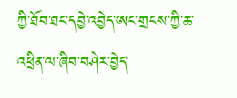ཀྱི་ཐོབ་ཐང་དབྱེ་འབྱེད་ཨང་གྲངས་ཀྱི་ཆ་འཕྲིན་ལ་ཞིབ་བཤེར་བྱེད་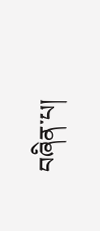བཞིན་པ།